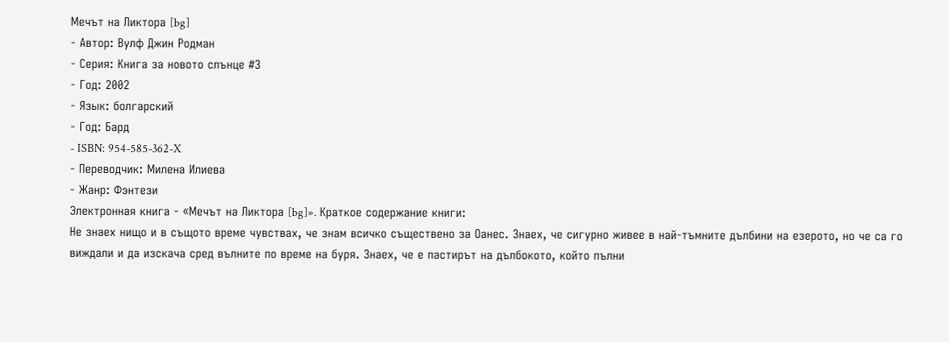Мечът на Ликтора [bg]
- Автор: Вулф Джин Родман
- Серия: Книга за новото слънце #3
- Год: 2002
- Язык: болгарский
- Год: Бард
- ISBN: 954-585-362-X
- Переводчик: Милена Илиева
- Жанр: Фэнтези
Электронная книга - «Мечът на Ликтора [bg]». Краткое содержание книги:
Не знаех нищо и в същото време чувствах, че знам всичко съществено за Оанес. Знаех, че сигурно живее в най-тъмните дълбини на езерото, но че са го виждали и да изскача сред вълните по време на буря. Знаех, че е пастирът на дълбокото, който пълни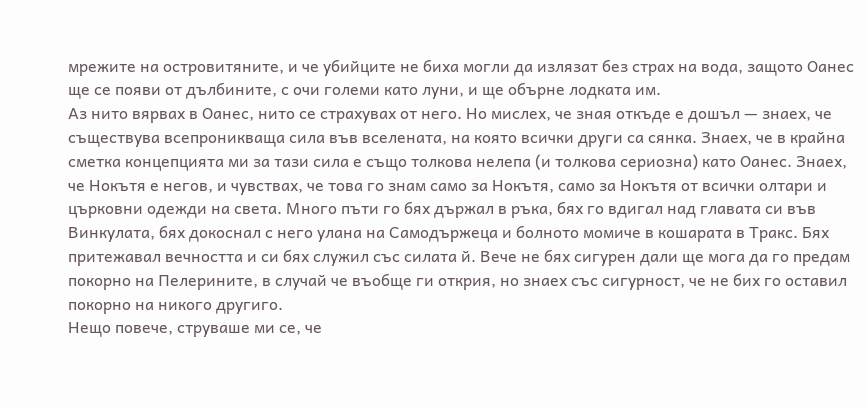мрежите на островитяните, и че убийците не биха могли да излязат без страх на вода, защото Оанес ще се появи от дълбините, с очи големи като луни, и ще обърне лодката им.
Аз нито вярвах в Оанес, нито се страхувах от него. Но мислех, че зная откъде е дошъл — знаех, че съществува всепроникваща сила във вселената, на която всички други са сянка. Знаех, че в крайна сметка концепцията ми за тази сила е също толкова нелепа (и толкова сериозна) като Оанес. Знаех, че Нокътя е негов, и чувствах, че това го знам само за Нокътя, само за Нокътя от всички олтари и църковни одежди на света. Много пъти го бях държал в ръка, бях го вдигал над главата си във Винкулата, бях докоснал с него улана на Самодържеца и болното момиче в кошарата в Тракс. Бях притежавал вечността и си бях служил със силата й. Вече не бях сигурен дали ще мога да го предам покорно на Пелерините, в случай че въобще ги открия, но знаех със сигурност, че не бих го оставил покорно на никого другиго.
Нещо повече, струваше ми се, че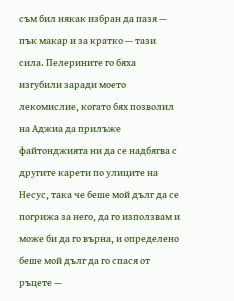съм бил някак избран да пазя — пък макар и за кратко — тази сила. Пелерините го бяха изгубили заради моето лекомислие, когато бях позволил на Аджиа да прилъже файтонджията ни да се надбягва с другите карети по улиците на Несус, така че беше мой дълг да се погрижа за него, да го използвам и може би да го върна, и определено беше мой дълг да го спася от ръцете —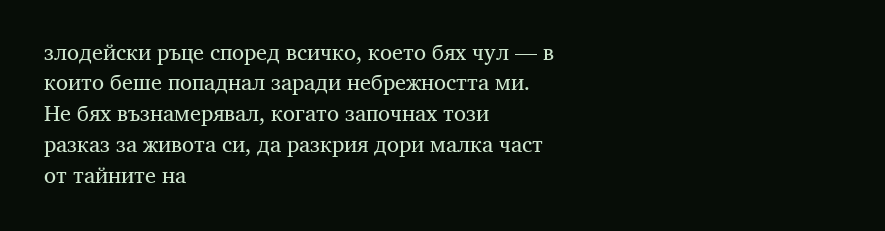злодейски ръце според всичко, което бях чул — в които беше попаднал заради небрежността ми.
Не бях възнамерявал, когато започнах този разказ за живота си, да разкрия дори малка част от тайните на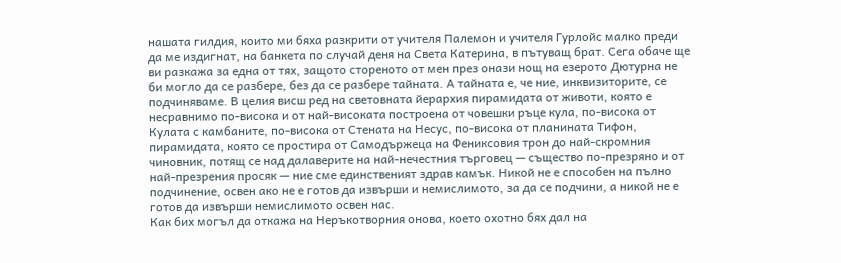нашата гилдия, които ми бяха разкрити от учителя Палемон и учителя Гурлойс малко преди да ме издигнат, на банкета по случай деня на Света Катерина, в пътуващ брат. Сега обаче ще ви разкажа за една от тях, защото стореното от мен през онази нощ на езерото Дютурна не би могло да се разбере, без да се разбере тайната. А тайната е, че ние, инквизиторите, се подчиняваме. В целия висш ред на световната йерархия пирамидата от животи, която е несравнимо по-висока и от най-високата построена от човешки ръце кула, по-висока от Кулата с камбаните, по-висока от Стената на Несус, по-висока от планината Тифон, пирамидата, която се простира от Самодържеца на Фениксовия трон до най-скромния чиновник, потящ се над далаверите на най-нечестния търговец — същество по-презряно и от най-презрения просяк — ние сме единственият здрав камък. Никой не е способен на пълно подчинение, освен ако не е готов да извърши и немислимото, за да се подчини, а никой не е готов да извърши немислимото освен нас.
Как бих могъл да откажа на Неръкотворния онова, което охотно бях дал на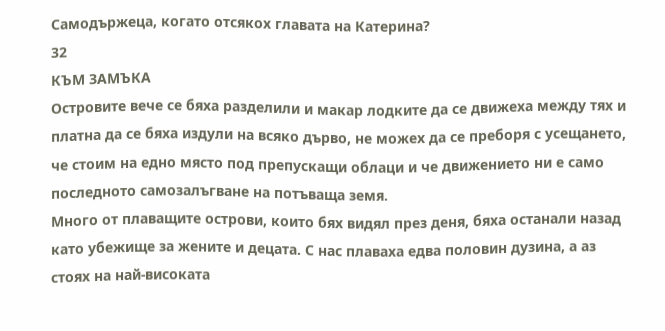Самодържеца, когато отсякох главата на Катерина?
32
КЪМ ЗАМЪКА
Островите вече се бяха разделили и макар лодките да се движеха между тях и платна да се бяха издули на всяко дърво, не можех да се преборя с усещането, че стоим на едно място под препускащи облаци и че движението ни е само последното самозалъгване на потъваща земя.
Много от плаващите острови, които бях видял през деня, бяха останали назад като убежище за жените и децата. С нас плаваха едва половин дузина, а аз стоях на най-високата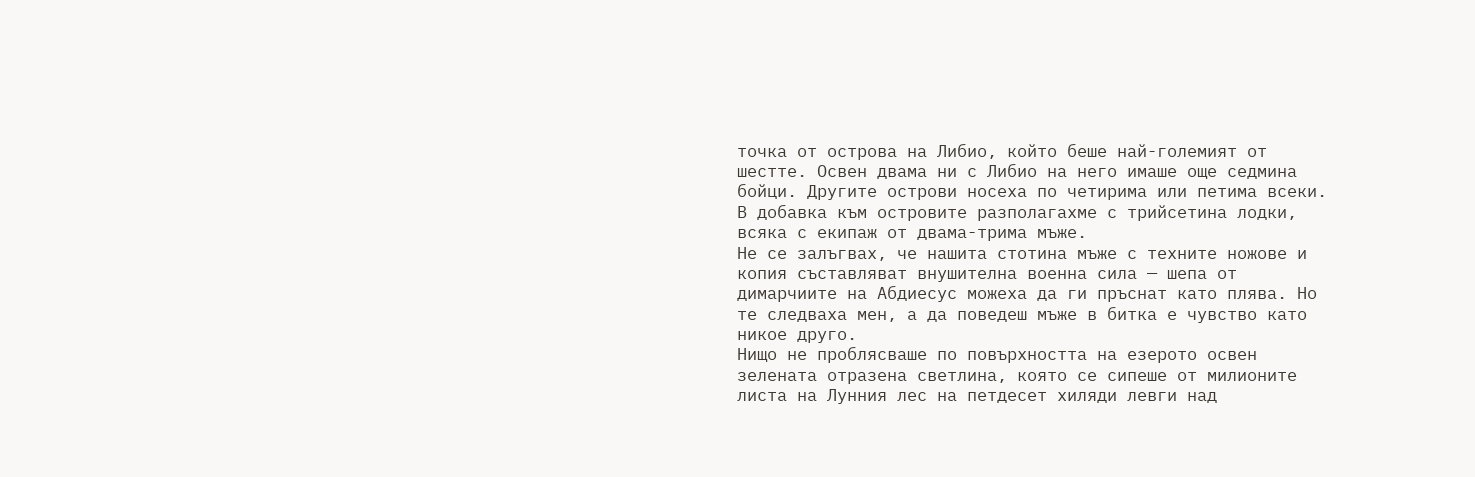точка от острова на Либио, който беше най-големият от шестте. Освен двама ни с Либио на него имаше още седмина бойци. Другите острови носеха по четирима или петима всеки. В добавка към островите разполагахме с трийсетина лодки, всяка с екипаж от двама-трима мъже.
Не се залъгвах, че нашита стотина мъже с техните ножове и копия съставляват внушителна военна сила — шепа от димарчиите на Абдиесус можеха да ги пръснат като плява. Но те следваха мен, а да поведеш мъже в битка е чувство като никое друго.
Нищо не проблясваше по повърхността на езерото освен зелената отразена светлина, която се сипеше от милионите листа на Лунния лес на петдесет хиляди левги над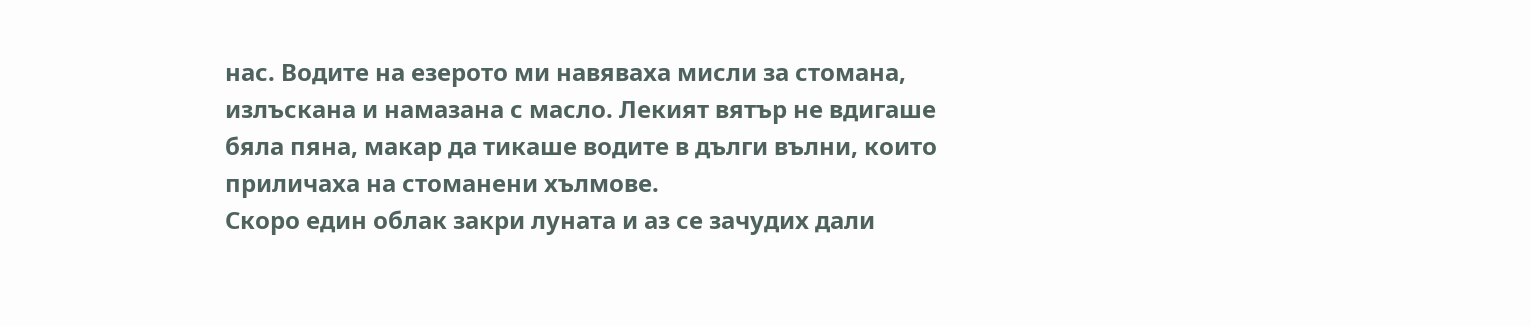нас. Водите на езерото ми навяваха мисли за стомана, излъскана и намазана с масло. Лекият вятър не вдигаше бяла пяна, макар да тикаше водите в дълги вълни, които приличаха на стоманени хълмове.
Скоро един облак закри луната и аз се зачудих дали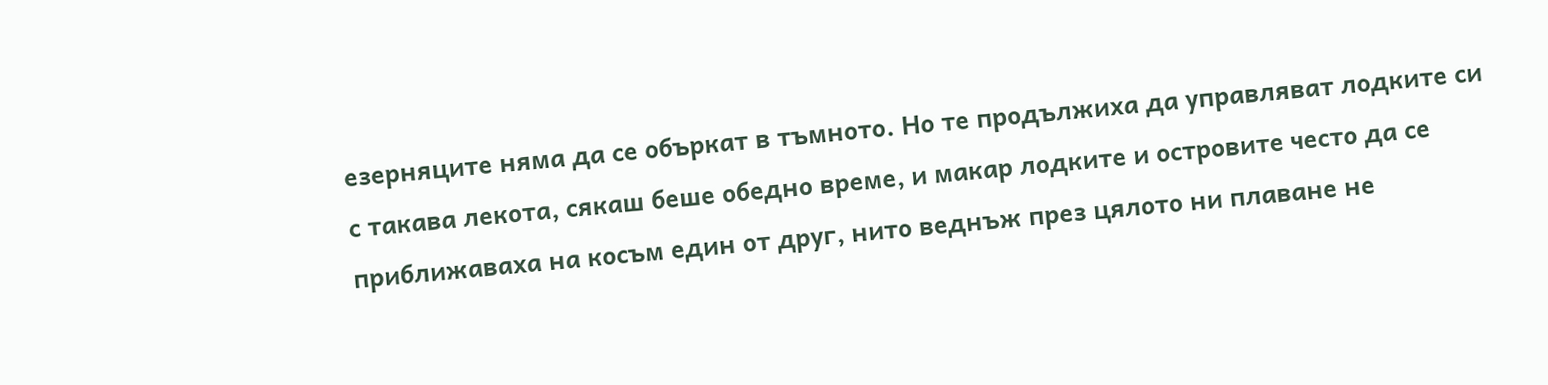езерняците няма да се объркат в тъмното. Но те продължиха да управляват лодките си с такава лекота, сякаш беше обедно време, и макар лодките и островите често да се приближаваха на косъм един от друг, нито веднъж през цялото ни плаване не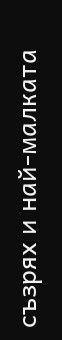съзрях и най-малката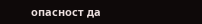опасност да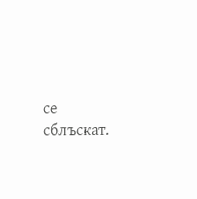се сблъскат.